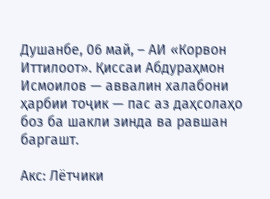Душанбе, 06 май, – АИ «Корвон Иттилоот». Қиссаи Абдураҳмон Исмоилов — аввалин халабони ҳарбии тоҷик — пас аз даҳсолаҳо боз ба шакли зинда ва равшан баргашт.

Акс: Лётчики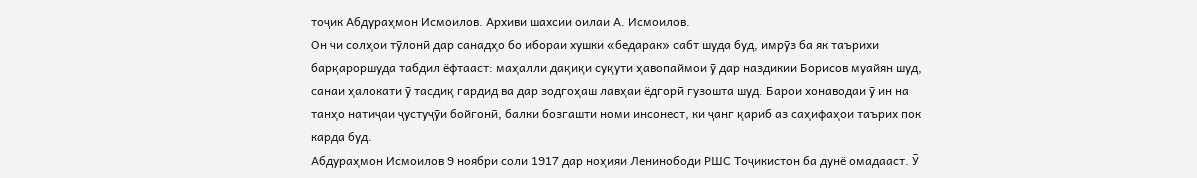тоҷик Абдураҳмон Исмоилов. Архиви шахсии оилаи А. Исмоилов.
Он чи солҳои тӯлонӣ дар санадҳо бо ибораи хушки «бедарак» сабт шуда буд, имрӯз ба як таърихи барқароршуда табдил ёфтааст: маҳалли дақиқи суқути ҳавопаймои ӯ дар наздикии Борисов муайян шуд, санаи ҳалокати ӯ тасдиқ гардид ва дар зодгоҳаш лавҳаи ёдгорӣ гузошта шуд. Барои хонаводаи ӯ ин на танҳо натиҷаи ҷустуҷӯи бойгонӣ, балки бозгашти номи инсонест, ки ҷанг қариб аз саҳифаҳои таърих пок карда буд.
Абдураҳмон Исмоилов 9 ноябри соли 1917 дар ноҳияи Ленинободи РШС Тоҷикистон ба дунё омадааст. Ӯ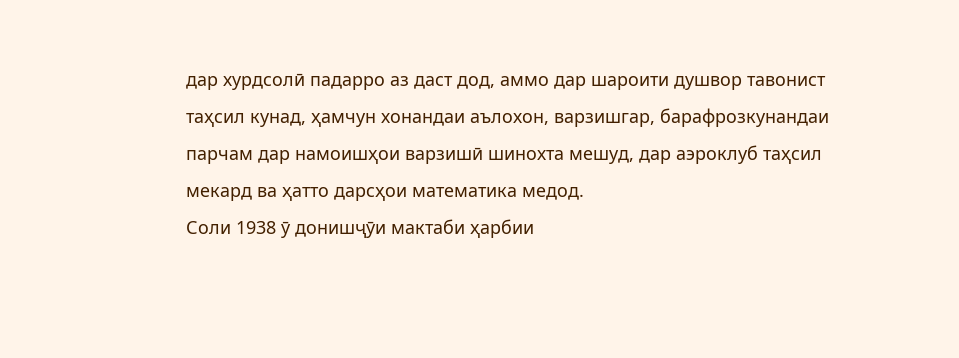дар хурдсолӣ падарро аз даст дод, аммо дар шароити душвор тавонист таҳсил кунад, ҳамчун хонандаи аълохон, варзишгар, барафрозкунандаи парчам дар намоишҳои варзишӣ шинохта мешуд, дар аэроклуб таҳсил мекард ва ҳатто дарсҳои математика медод.
Соли 1938 ӯ донишҷӯи мактаби ҳарбии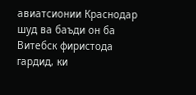авиатсионии Краснодар шуд ва баъди он ба Витебск фиристода гардид, ки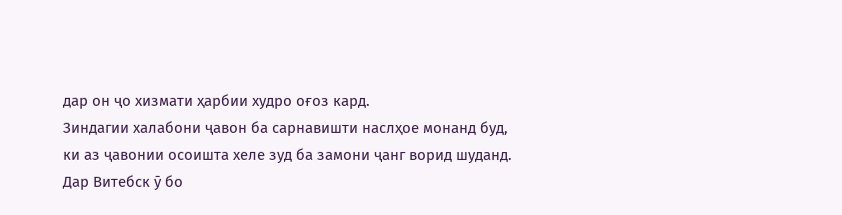дар он ҷо хизмати ҳарбии худро оғоз кард.
Зиндагии халабони ҷавон ба сарнавишти наслҳое монанд буд, ки аз ҷавонии осоишта хеле зуд ба замони ҷанг ворид шуданд. Дар Витебск ӯ бо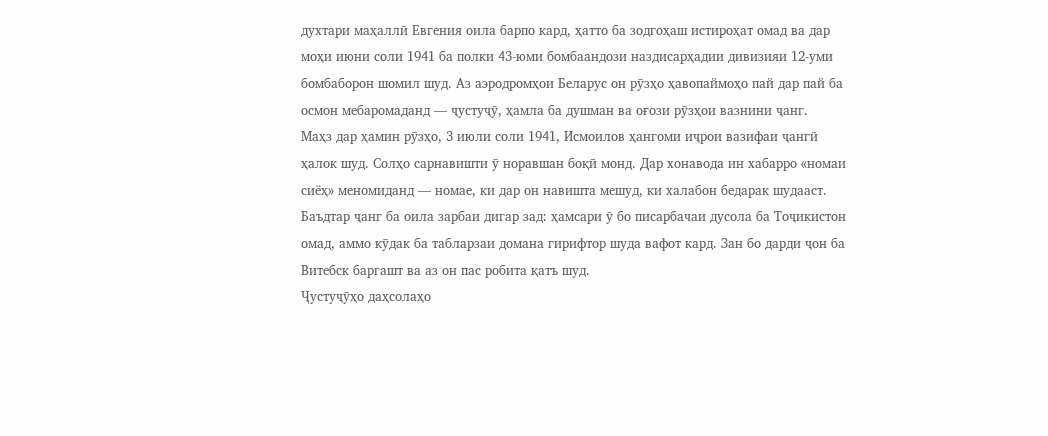духтари маҳаллӣ Евгения оила барпо кард, ҳатто ба зодгоҳаш истироҳат омад ва дар моҳи июни соли 1941 ба полки 43-юми бомбаандози наздисарҳадии дивизияи 12-уми бомбаборон шомил шуд. Аз аэродромҳои Беларус он рӯзҳо ҳавопаймоҳо пай дар пай ба осмон мебаромаданд — ҷустуҷӯ, ҳамла ба душман ва оғози рӯзҳои вазнини ҷанг.
Маҳз дар ҳамин рӯзҳо, 3 июли соли 1941, Исмоилов ҳангоми иҷрои вазифаи ҷангӣ ҳалок шуд. Солҳо сарнавишти ӯ норавшан боқӣ монд. Дар хонавода ин хабарро «номаи сиёҳ» меномиданд — номае, ки дар он навишта мешуд, ки халабон бедарак шудааст. Баъдтар ҷанг ба оила зарбаи дигар зад: ҳамсари ӯ бо писарбачаи дусола ба Тоҷикистон омад, аммо кӯдак ба табларзаи домана гирифтор шуда вафот кард. Зан бо дарди ҷон ба Витебск баргашт ва аз он пас робита қатъ шуд.
Ҷустуҷӯҳо даҳсолаҳо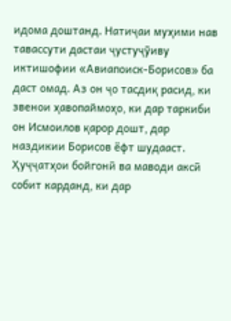идома доштанд. Натиҷаи муҳими нав тавассути дастаи ҷустуҷӯиву иктишофии «Авиапоиск-Борисов» ба даст омад. Аз он ҷо тасдиқ расид, ки звенои ҳавопаймоҳо, ки дар таркиби он Исмоилов қарор дошт, дар наздикии Борисов ёфт шудааст. Ҳуҷҷатҳои бойгонӣ ва маводи аксӣ собит карданд, ки дар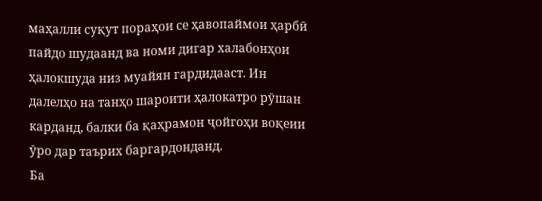маҳалли суқут пораҳои се ҳавопаймои ҳарбӣ пайдо шудаанд ва номи дигар халабонҳои ҳалокшуда низ муайян гардидааст. Ин далелҳо на танҳо шароити ҳалокатро рӯшан карданд, балки ба қаҳрамон ҷойгоҳи воқеии ӯро дар таърих баргардонданд.
Ба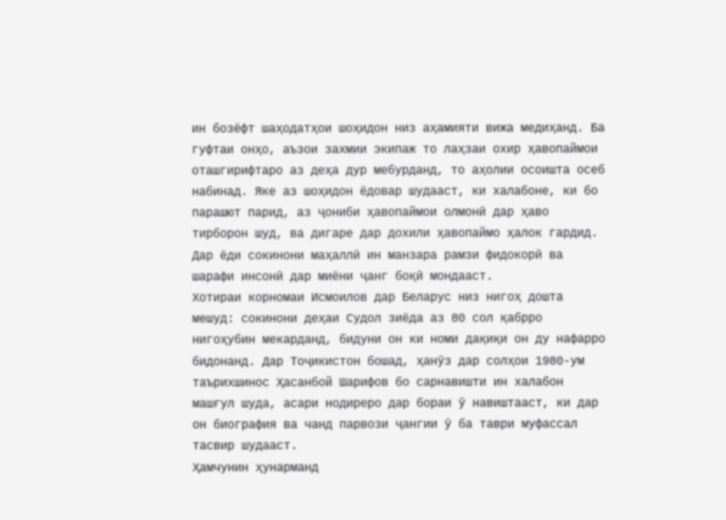ин бозёфт шаҳодатҳои шоҳидон низ аҳамияти вижа медиҳанд. Ба гуфтаи онҳо, аъзои захмии экипаж то лаҳзаи охир ҳавопаймои оташгирифтаро аз деҳа дур мебурданд, то аҳолии осоишта осеб набинад. Яке аз шоҳидон ёдовар шудааст, ки халабоне, ки бо парашют парид, аз ҷониби ҳавопаймои олмонӣ дар ҳаво тирборон шуд, ва дигаре дар дохили ҳавопаймо ҳалок гардид. Дар ёди сокинони маҳаллӣ ин манзара рамзи фидокорӣ ва шарафи инсонӣ дар миёни ҷанг боқӣ мондааст.
Хотираи корномаи Исмоилов дар Беларус низ нигоҳ дошта мешуд: сокинони деҳаи Судол зиёда аз 80 сол қабрро нигоҳубин мекарданд, бидуни он ки номи дақиқи он ду нафарро бидонанд. Дар Тоҷикистон бошад, ҳанӯз дар солҳои 1980-ум таърихшинос Ҳасанбой Шарифов бо сарнавишти ин халабон машғул шуда, асари нодиреро дар бораи ӯ навиштааст, ки дар он биография ва чанд парвози ҷангии ӯ ба таври муфассал тасвир шудааст.
Ҳамчунин ҳунарманд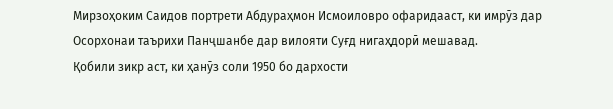Мирзоҳоким Саидов портрети Абдураҳмон Исмоиловро офаридааст, ки имрӯз дар Осорхонаи таърихи Панҷшанбе дар вилояти Суғд нигаҳдорӣ мешавад.
Қобили зикр аст, ки ҳанӯз соли 1950 бо дархости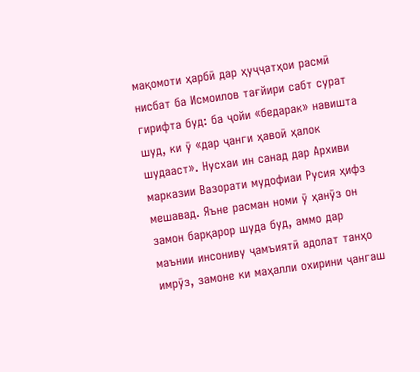мақомоти ҳарбӣ дар ҳуҷҷатҳои расмӣ нисбат ба Исмоилов тағйири сабт сурат гирифта буд: ба ҷойи «бедарак» навишта шуд, ки ӯ «дар ҷанги ҳавоӣ ҳалок шудааст». Нусхаи ин санад дар Архиви марказии Вазорати мудофиаи Русия ҳифз мешавад. Яъне расман номи ӯ ҳанӯз он замон барқарор шуда буд, аммо дар маънии инсониву ҷамъиятӣ адолат танҳо имрӯз, замоне ки маҳалли охирини ҷангаш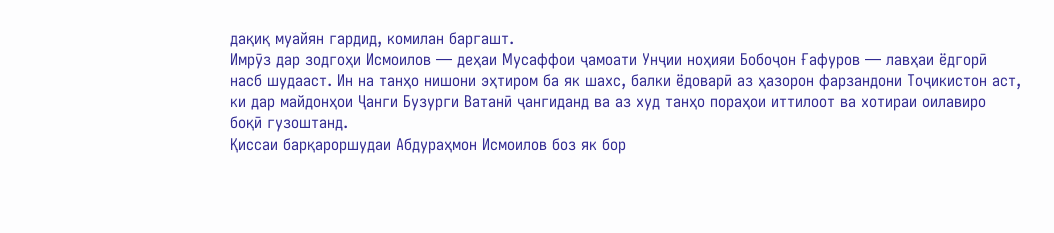дақиқ муайян гардид, комилан баргашт.
Имрӯз дар зодгоҳи Исмоилов — деҳаи Мусаффои ҷамоати Унҷии ноҳияи Бобоҷон Ғафуров — лавҳаи ёдгорӣ насб шудааст. Ин на танҳо нишони эҳтиром ба як шахс, балки ёдоварӣ аз ҳазорон фарзандони Тоҷикистон аст, ки дар майдонҳои Ҷанги Бузурги Ватанӣ ҷангиданд ва аз худ танҳо пораҳои иттилоот ва хотираи оилавиро боқӣ гузоштанд.
Қиссаи барқароршудаи Абдураҳмон Исмоилов боз як бор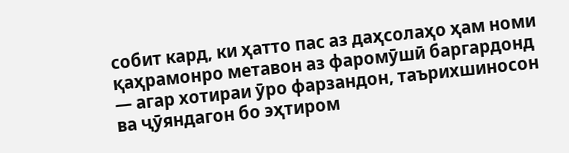собит кард, ки ҳатто пас аз даҳсолаҳо ҳам номи қаҳрамонро метавон аз фаромӯшӣ баргардонд — агар хотираи ӯро фарзандон, таърихшиносон ва ҷӯяндагон бо эҳтиром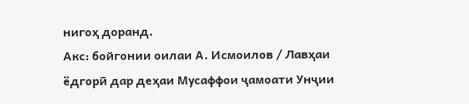нигоҳ доранд.
Акс: бойгонии оилаи А. Исмоилов / Лавҳаи ёдгорӣ дар деҳаи Мусаффои ҷамоати Унҷии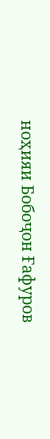ноҳияи Бобоҷон Ғафуров